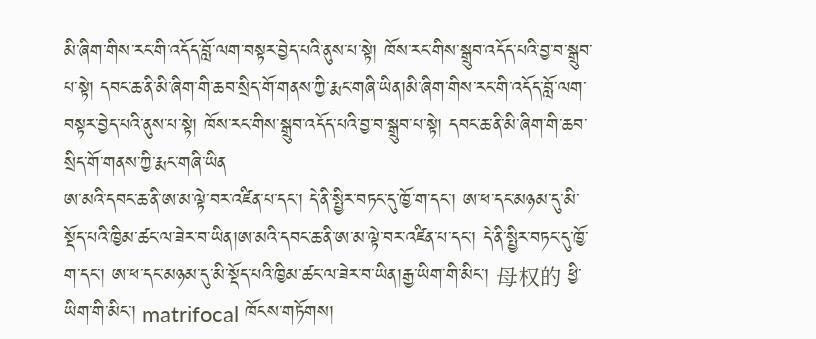མི་ཞིག་གིས་རང་གི་འདོད་བློ་ལག་བསྟར་བྱེད་པའི་ནུས་པ་སྟེ། ཁོས་རང་གིས་སྒྲུབ་འདོད་པའི་བྱ་བ་སྒྲུབ་པ་སྟེ། དབང་ཆ་ནི་མི་ཞིག་གི་ཆབ་སྲིད་གོ་གནས་ཀྱི་རྨང་གཞི་ཡིན།མི་ཞིག་གིས་རང་གི་འདོད་བློ་ལག་བསྟར་བྱེད་པའི་ནུས་པ་སྟེ། ཁོས་རང་གིས་སྒྲུབ་འདོད་པའི་བྱ་བ་སྒྲུབ་པ་སྟེ། དབང་ཆ་ནི་མི་ཞིག་གི་ཆབ་སྲིད་གོ་གནས་ཀྱི་རྨང་གཞི་ཡིན
ཨ་མའི་དབང་ཆ་ནི་ཨ་མ་ལྟེ་བར་འཛིན་པ་དང་། དེ་ནི་སྤྱིར་བཏང་དུ་ཁྱོ་ག་དང་། ཨ་ཕ་དང་མཉམ་དུ་མི་སྡོད་པའི་ཁྱིམ་ཚང་ལ་ཟེར་བ་ཡིན།ཨ་མའི་དབང་ཆ་ནི་ཨ་མ་ལྟེ་བར་འཛིན་པ་དང་། དེ་ནི་སྤྱིར་བཏང་དུ་ཁྱོ་ག་དང་། ཨ་ཕ་དང་མཉམ་དུ་མི་སྡོད་པའི་ཁྱིམ་ཚང་ལ་ཟེར་བ་ཡིན།རྒྱ་ཡིག་གི་མིང་། 母权的 ཕྱི་ཡིག་གི་མིང་། matrifocal ཁོངས་གཏོགས།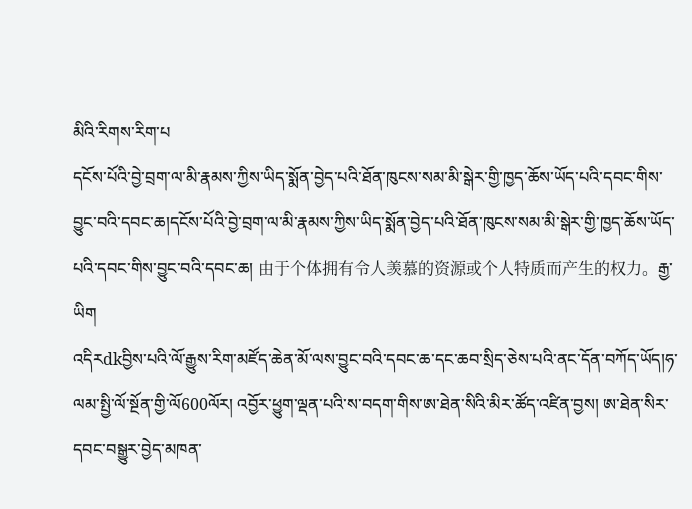མིའི་རིགས་རིག་པ
དངོས་པོའི་བྱེ་བྲག་ལ་མི་རྣམས་ཀྱིས་ཡིད་སྨོན་བྱེད་པའི་ཐོན་ཁུངས་སམ་མི་སྒེར་གྱི་ཁྱད་ཆོས་ཡོད་པའི་དབང་གིས་བྱུང་བའི་དབང་ཆ།དངོས་པོའི་བྱེ་བྲག་ལ་མི་རྣམས་ཀྱིས་ཡིད་སྨོན་བྱེད་པའི་ཐོན་ཁུངས་སམ་མི་སྒེར་གྱི་ཁྱད་ཆོས་ཡོད་པའི་དབང་གིས་བྱུང་བའི་དབང་ཆ། 由于个体拥有令人羡慕的资源或个人特质而产生的权力。རྒྱ་ཡིག
འདིརdkབྱིས་པའི་ལོ་རྒྱུས་རིག་མཛོད་ཆེན་མོ་ལས་བྱུང་བའི་དབང་ཆ་དང་ཆབ་སྲིད་ཅེས་པའི་ནང་དོན་བཀོད་ཡོད།ཧ་ལམ་སྤྱི་ལོ་སྔོན་གྱི་ལོ600ལོར། འབྱོར་ཕྱུག་ལྡན་པའི་ས་བདག་གིས་ཨ་ཐེན་སིའི་མིར་ཚོད་འཛིན་བྱས། ཨ་ཐེན་སིར་དབང་བསྒྱུར་བྱེད་མཁན་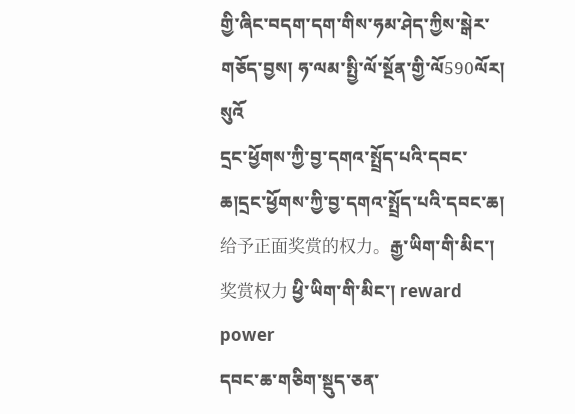གྱི་ཞིང་བདག་དག་གིས་ཧམ་ཤེད་ཀྱིས་སྒེར་གཅོད་བྱས། ཧ་ལམ་སྤྱི་ལོ་སྔོན་གྱི་ལོ590ལོར། སུའོ
དྲང་ཕྱོགས་ཀྱི་བྱ་དགའ་སྤྲོད་པའི་དབང་ཆ།དྲང་ཕྱོགས་ཀྱི་བྱ་དགའ་སྤྲོད་པའི་དབང་ཆ། 给予正面奖赏的权力。རྒྱ་ཡིག་གི་མིང་། 奖赏权力 ཕྱི་ཡིག་གི་མིང་། reward power
དབང་ཆ་གཅིག་སྡུད་ཅན་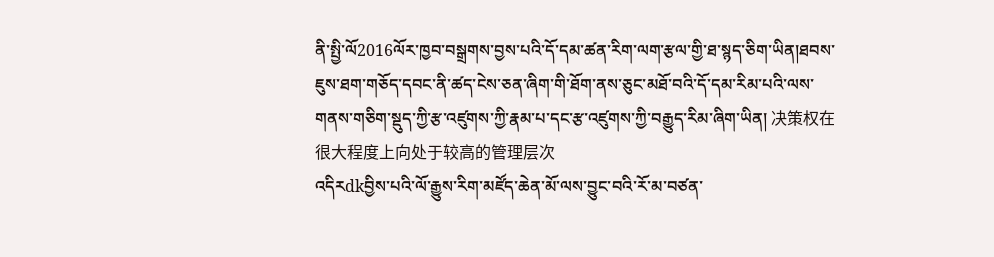ནི་སྤྱི་ལོ2016ལོར་ཁྱབ་བསྒྲགས་བྱས་པའི་དོ་དམ་ཚན་རིག་ལག་རྩལ་གྱི་ཐ་སྙད་ཅིག་ཡིན།ཐབས་ཇུས་ཐག་གཅོད་དབང་ནི་ཚད་ངེས་ཅན་ཞིག་གི་ཐོག་ནས་ཅུང་མཐོ་བའི་དོ་དམ་རིམ་པའི་ལས་གནས་གཅིག་སྡུད་ཀྱི་རྩ་འཛུགས་ཀྱི་རྣམ་པ་དང་རྩ་འཛུགས་ཀྱི་བརྒྱུད་རིམ་ཞིག་ཡིན། 决策权在很大程度上向处于较高的管理层次
འདིརdkབྱིས་པའི་ལོ་རྒྱུས་རིག་མཛོད་ཆེན་མོ་ལས་བྱུང་བའི་རོ་མ་བཙན་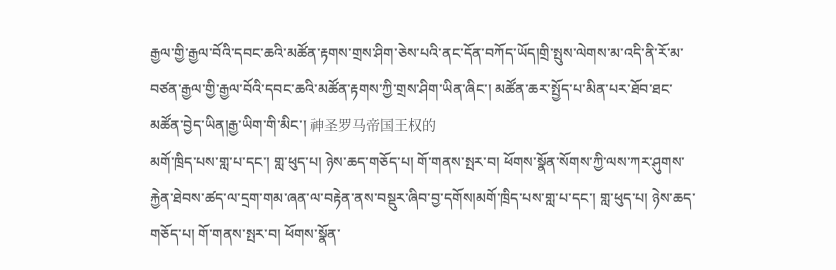རྒྱལ་གྱི་རྒྱལ་བོའི་དབང་ཆའི་མཚོན་རྟགས་གྲས་ཤིག་ཅེས་པའི་ནང་དོན་བཀོད་ཡོད།གྲི་སྤུས་ལེགས་མ་འདི་ནི་རོ་མ་བཙན་རྒྱལ་གྱི་རྒྱལ་བོའི་དབང་ཆའི་མཚོན་རྟགས་ཀྱི་གྲས་ཤིག་ཡིན་ཞིང་། མཚོན་ཆར་སྤྱོད་པ་མིན་པར་ཐོབ་ཐང་མཚོན་བྱེད་ཡིན།རྒྱ་ཡིག་གི་མིང་། 神圣罗马帝国王权的
མགོ་ཁྲིད་པས་གླ་པ་དང་། གླ་ཕུད་པ། ཉེས་ཆད་གཅོད་པ། གོ་གནས་སྤར་བ། ཕོགས་སྣོན་སོགས་ཀྱི་ལས་ཀར་ཤུགས་རྐྱེན་ཐེབས་ཚད་ལ་དྲག་གམ་ཞན་ལ་བརྟེན་ནས་བསྡུར་ཞིབ་བྱ་དགོས།མགོ་ཁྲིད་པས་གླ་པ་དང་། གླ་ཕུད་པ། ཉེས་ཆད་གཅོད་པ། གོ་གནས་སྤར་བ། ཕོགས་སྣོན་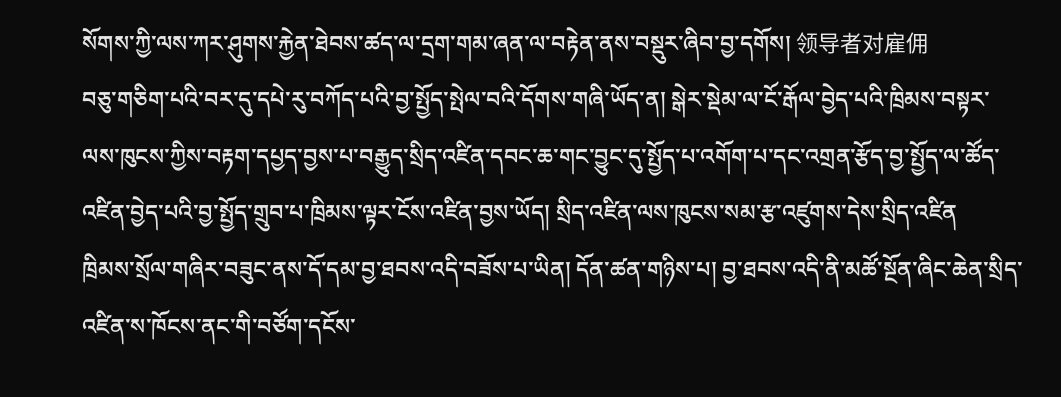སོགས་ཀྱི་ལས་ཀར་ཤུགས་རྐྱེན་ཐེབས་ཚད་ལ་དྲག་གམ་ཞན་ལ་བརྟེན་ནས་བསྡུར་ཞིབ་བྱ་དགོས། 领导者对雇佣
བཅུ་གཅིག་པའི་བར་དུ་དཔེ་རུ་བཀོད་པའི་བྱ་སྤྱོད་སྤེལ་བའི་དོགས་གཞི་ཡོད་ན། སྒེར་སྡེམ་ལ་ངོ་རྒོལ་བྱེད་པའི་ཁྲིམས་བསྟར་ལས་ཁུངས་ཀྱིས་བརྟག་དཔྱད་བྱས་པ་བརྒྱུད་སྲིད་འཛིན་དབང་ཆ་གང་བྱུང་དུ་སྤྱོད་པ་འགོག་པ་དང་འགྲན་རྩོད་བྱ་སྤྱོད་ལ་ཚོད་འཛིན་བྱེད་པའི་བྱ་སྤྱོད་གྲུབ་པ་ཁྲིམས་ལྟར་ངོས་འཛིན་བྱས་ཡོད། སྲིད་འཛིན་ལས་ཁུངས་སམ་རྩ་འཛུགས་དེས་སྲིད་འཛིན
ཁྲིམས་སྲོལ་གཞིར་བཟུང་ནས་དོ་དམ་བྱ་ཐབས་འདི་བཟོས་པ་ཡིན། དོན་ཚན་གཉིས་པ། བྱ་ཐབས་འདི་ནི་མཚོ་སྔོན་ཞིང་ཆེན་སྲིད་འཛིན་ས་ཁོངས་ནང་གི་བཙོག་དངོས་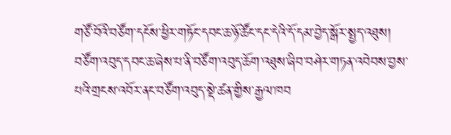གཙོ་བོའི་བཙོག་དངོས་ཕྱིར་གཏོང་དབང་ཆ་ཉོ་ཚོང་དང་དེའི་དོ་དམ་བྱེད་སྒོར་སྤྱད་འཐུས། བཙོག་འབུད་དབང་ཆ་ཞེས་པ་ནི་བཙོག་འབུད་ཆོག་འཐུས་ཞིབ་བཤེར་གཏན་འབེབས་བྱས་པའི་གྲངས་འབོར་ནང་བཙོག་འབུད་སྡེ་ཚན་གྱིས་རྒྱལ་ཁབ